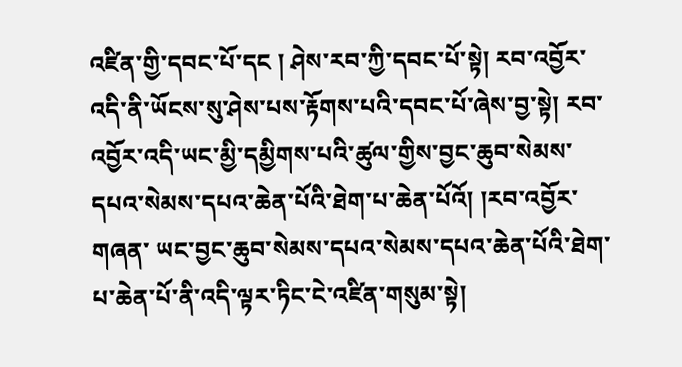འཛིན་གྱི་དབང་པོ་དང ། ཤེས་རབ་ཀྱི་དབང་པོ་སྟེ། རབ་འབྱོར་འདི་ནི་ཡོངས་སུ་ཤེས་པས་རྟོགས་པའི་དབང་པོ་ཞེས་བྱ་སྟེ། རབ་འབྱོར་འདི་ཡང་མྱི་དམྱིགས་པའི་ཚུལ་གྱིས་བྱང་ཆུབ་སེམས་དཔའ་སེམས་དཔའ་ཆེན་པོའི་ཐེག་པ་ཆེན་པོའོ། །རབ་འབྱོར་གཞན་ ཡང་བྱང་ཆུབ་སེམས་དཔའ་སེམས་དཔའ་ཆེན་པོའི་ཐེག་པ་ཆེན་པོ་ནི་འདི་ལྟར་ཏིང་ངེ་འཛིན་གསུམ་སྟེ།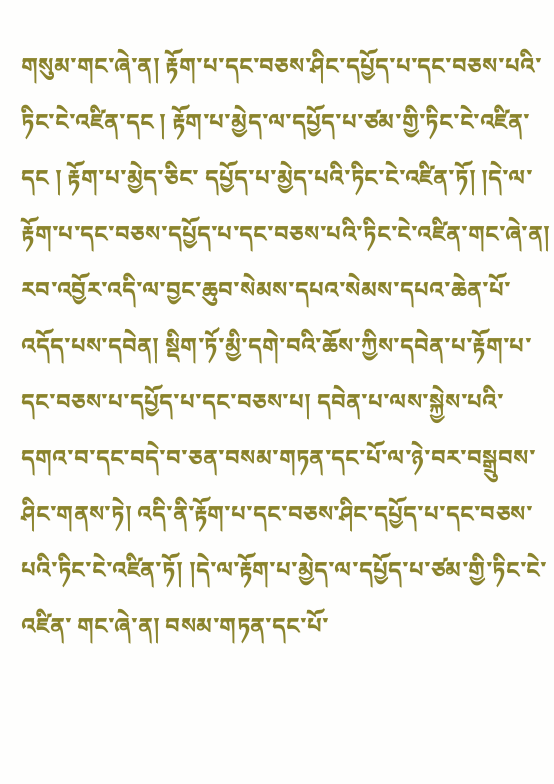གསུམ་གང་ཞེ་ན། རྟོག་པ་དང་བཅས་ཤིང་དཔྱོད་པ་དང་བཅས་པའི་ཏིང་ངེ་འཛིན་དང ། རྟོག་པ་མྱེད་ལ་དཔྱོད་པ་ཙམ་གྱི་ཏིང་ངེ་འཛིན་དང ། རྟོག་པ་མྱེད་ཅིང་ དཔྱོད་པ་མྱེད་པའི་ཏིང་ངེ་འཛིན་ཏོ། །དེ་ལ་རྟོག་པ་དང་བཅས་དཔྱོད་པ་དང་བཅས་པའི་ཏིང་ངེ་འཛིན་གང་ཞེ་ན། རབ་འབྱོར་འདི་ལ་བྱང་ཆུབ་སེམས་དཔའ་སེམས་དཔའ་ཆེན་པོ་འདོད་པས་དབེན། སྡིག་ཏོ་མྱི་དགེ་བའི་ཆོས་ཀྱིས་དབེན་པ་རྟོག་པ་དང་བཅས་པ་དཔྱོད་པ་དང་བཅས་པ། དབེན་པ་ལས་སྐྱེས་པའི་དགའ་བ་དང་བདེ་བ་ཅན་བསམ་གཏན་དང་པོ་ལ་ཉེ་བར་བསྒྲུབས་ཤིང་གནས་ཏེ། འདི་ནི་རྟོག་པ་དང་བཅས་ཤིང་དཔྱོད་པ་དང་བཅས་པའི་ཏིང་ངེ་འཛིན་ཏོ། །དེ་ལ་རྟོག་པ་མྱེད་ལ་དཔྱོད་པ་ཙམ་གྱི་ཏིང་ངེ་འཛིན་ གང་ཞེ་ན། བསམ་གཏན་དང་པོ་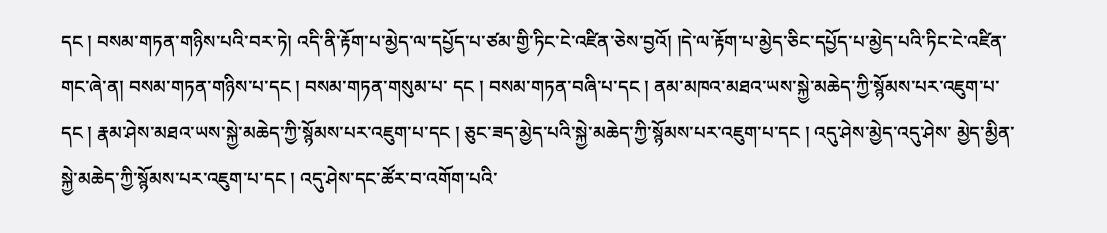དང ། བསམ་གཏན་གཉིས་པའི་བར་ཏེ། འདི་ནི་རྟོག་པ་མྱེད་ལ་དཔྱོད་པ་ཙམ་གྱི་ཏིང་ངེ་འཛིན་ཅེས་བྱའོ། །དེ་ལ་རྟོག་པ་མྱེད་ཅིང་དཔྱོད་པ་མྱེད་པའི་ཏིང་ངེ་འཛིན་གང་ཞེ་ན། བསམ་གཏན་གཉིས་པ་དང ། བསམ་གཏན་གསུམ་པ་ དང ། བསམ་གཏན་བཞི་པ་དང ། ནམ་མཁའ་མཐའ་ཡས་སྐྱེ་མཆེད་ཀྱི་སྙོམས་པར་འཇུག་པ་དང ། རྣམ་ཤེས་མཐའ་ཡས་སྐྱེ་མཆེད་ཀྱི་སྙོམས་པར་འཇུག་པ་དང ། ཅུང་ཟད་མྱེད་པའི་སྐྱེ་མཆེད་ཀྱི་སྙོམས་པར་འཇུག་པ་དང ། འདུ་ཤེས་མྱེད་འདུ་ཤེས་ མྱེད་མྱིན་སྐྱེ་མཆེད་ཀྱི་སྙོམས་པར་འཇུག་པ་དང ། འདུ་ཤེས་དང་ཚོར་བ་འགོག་པའི་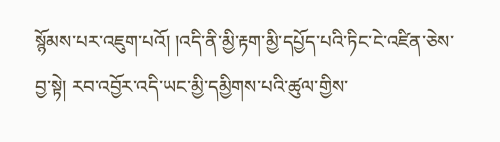སྙོམས་པར་འཇུག་པའོ། །འདི་ནི་མྱི་རྟག་མྱི་དཔྱོད་པའི་ཏིང་ངེ་འཛིན་ཅེས་བྱ་སྟེ། རབ་འབྱོར་འདི་ཡང་མྱི་དམྱིགས་པའི་ཚུལ་གྱིས་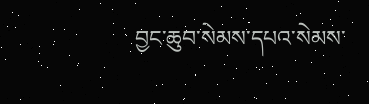བྱང་ཆུབ་སེམས་དཔའ་སེམས་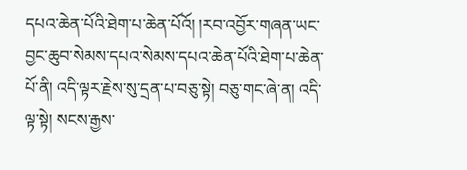དཔའ་ཆེན་པོའི་ཐེག་པ་ཆེན་པོའོ། །རབ་འབྱོར་གཞན་ཡང་བྱང་ཆུབ་སེམས་དཔའ་སེམས་དཔའ་ཆེན་པོའི་ཐེག་པ་ཆེན་པོ་ནི། འདི་ལྟར་རྗེས་སུ་དྲན་པ་བཅུ་སྟེ། བཅུ་གང་ཞེ་ན། འདི་ལྟ་སྟེ། སངས་རྒྱས་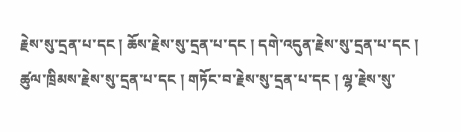རྗེས་སུ་དྲན་པ་དང ། ཆོས་རྗེས་སུ་དྲན་པ་དང ། དགེ་འདུན་རྗེས་སུ་དྲན་པ་དང ། ཚུལ་ཁྲིམས་རྗེས་སུ་དྲན་པ་དང ། གཏོང་བ་རྗེས་སུ་དྲན་པ་དང ། ལྷ་རྗེས་སུ་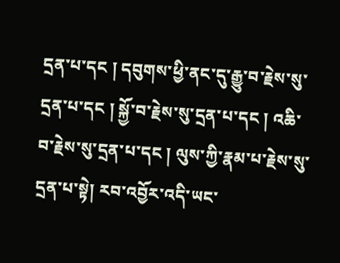དྲན་པ་དང ། དབུགས་ཕྱི་ནང་དུ་རྒྱུ་བ་རྗེས་སུ་དྲན་པ་དང ། སྐྱོ་བ་རྗེས་སུ་དྲན་པ་དང ། འཆི་བ་རྗེས་སུ་དྲན་པ་དང ། ལུས་ཀྱི་རྣམ་པ་རྗེས་སུ་དྲན་པ་སྟེ། རབ་འབྱོར་འདི་ཡང་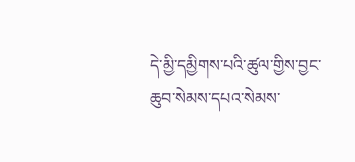དེ་མྱི་དམྱིགས་པའི་ཚུལ་གྱིས་བྱང་ཆུབ་སེམས་དཔའ་སེམས་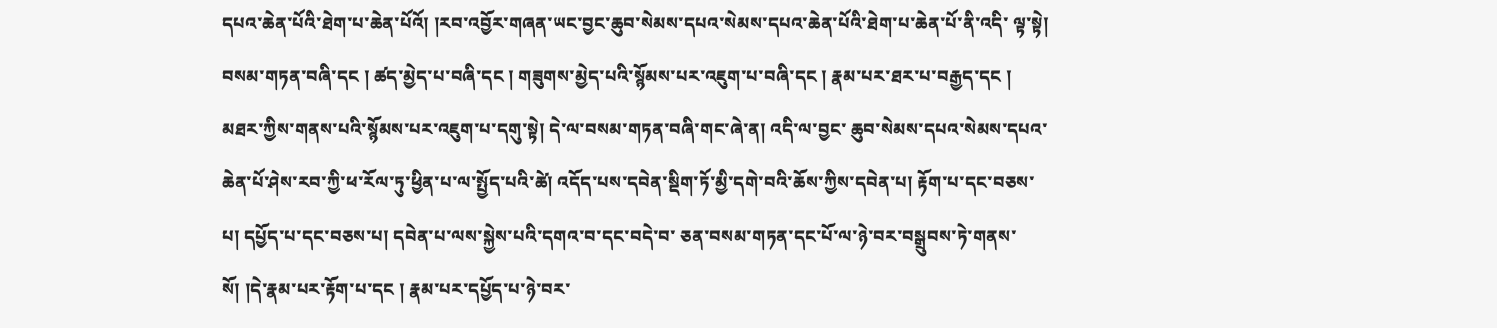དཔའ་ཆེན་པོའི་ཐེག་པ་ཆེན་པོའོ། །རབ་འབྱོར་གཞན་ཡང་བྱང་ཆུབ་སེམས་དཔའ་སེམས་དཔའ་ཆེན་པོའི་ཐེག་པ་ཆེན་པོ་ནི་འདི་ ལྟ་སྟེ། བསམ་གཏན་བཞི་དང ། ཚད་མྱེད་པ་བཞི་དང ། གཟུགས་མྱེད་པའི་སྙོམས་པར་འཇུག་པ་བཞི་དང ། རྣམ་པར་ཐར་པ་བརྒྱད་དང ། མཐར་ཀྱིས་གནས་པའི་སྙོམས་པར་འཇུག་པ་དགུ་སྟེ། དེ་ལ་བསམ་གཏན་བཞི་གང་ཞེ་ན། འདི་ལ་བྱང་ ཆུབ་སེམས་དཔའ་སེམས་དཔའ་ཆེན་པོ་ཤེས་རབ་ཀྱི་ཕ་རོལ་ཏུ་ཕྱིན་པ་ལ་སྤྱོད་པའི་ཚེ། འདོད་པས་དབེན་སྡིག་ཏོ་མྱི་དགེ་བའི་ཆོས་ཀྱིས་དབེན་པ། རྟོག་པ་དང་བཅས་པ། དཔྱོད་པ་དང་བཅས་པ། དབེན་པ་ལས་སྐྱེས་པའི་དགའ་བ་དང་བདེ་བ་ ཅན་བསམ་གཏན་དང་པོ་ལ་ཉེ་བར་བསྒྲུབས་ཏེ་གནས་སོ། །དེ་རྣམ་པར་རྟོག་པ་དང ། རྣམ་པར་དཔྱོད་པ་ཉེ་བར་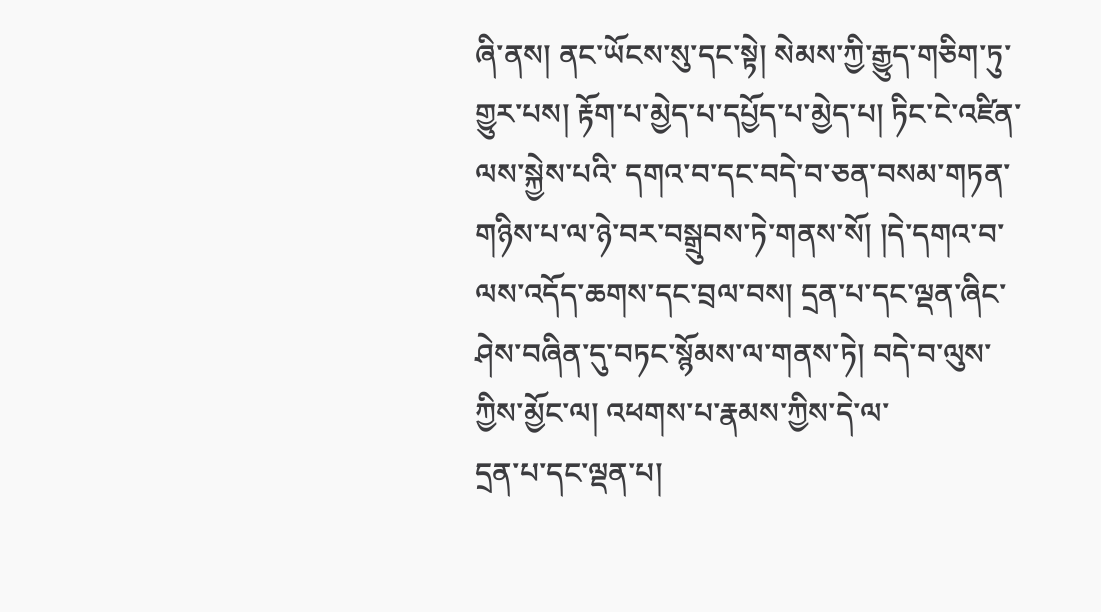ཞི་ནས། ནང་ཡོངས་སུ་དང་སྟེ། སེམས་ཀྱི་རྒྱུད་གཅིག་ཏུ་གྱུར་པས། རྟོག་པ་མྱེད་པ་དཔྱོད་པ་མྱེད་པ། ཏིང་ངེ་འཛིན་ལས་སྐྱེས་པའི་ དགའ་བ་དང་བདེ་བ་ཅན་བསམ་གཏན་གཉིས་པ་ལ་ཉེ་བར་བསྒྲུབས་ཏེ་གནས་སོ། །དེ་དགའ་བ་ལས་འདོད་ཆགས་དང་བྲལ་བས། དྲན་པ་དང་ལྡན་ཞིང་ཤེས་བཞིན་དུ་བཏང་སྙོམས་ལ་གནས་ཏེ། བདེ་བ་ལུས་ཀྱིས་མྱོང་ལ། འཕགས་པ་རྣམས་ཀྱིས་དེ་ལ་
དྲན་པ་དང་ལྡན་པ།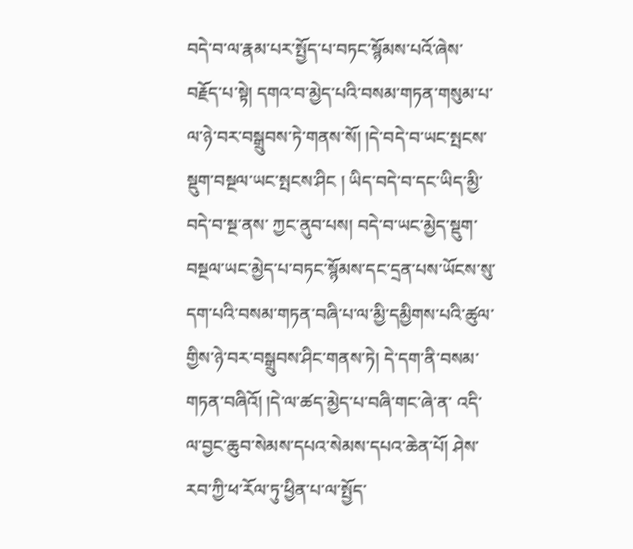བདེ་བ་ལ་རྣམ་པར་སྤྱོད་པ་བཏང་སྙོམས་པའོ་ཞེས་བརྗོད་པ་སྟེ། དགའ་བ་མྱེད་པའི་བསམ་གཏན་གསུམ་པ་ལ་ཉེ་བར་བསྒྲུབས་ཏེ་གནས་སོ། །དེ་བདེ་བ་ཡང་སྤངས་སྡུག་བསྔལ་ཡང་སྤངས་ཤིང ། ཡིད་བདེ་བ་དང་ཡིད་མྱི་བདེ་བ་སྔ་ནས་ ཀྱང་ནུབ་པས། བདེ་བ་ཡང་མྱེད་སྡུག་བསྔལ་ཡང་མྱེད་པ་བཏང་སྙོམས་དང་དྲན་པས་ཡོངས་སུ་དག་པའི་བསམ་གཏན་བཞི་པ་ལ་མྱི་དམྱིགས་པའི་ཚུལ་གྱིས་ཉེ་བར་བསྒྲུབས་ཤིང་གནས་ཏེ། དེ་དག་ནི་བསམ་གཏན་བཞིའོ། །དེ་ལ་ཚད་མྱེད་པ་བཞི་གང་ཞེ་ན་ འདི་ལ་བྱང་ཆུབ་སེམས་དཔའ་སེམས་དཔའ་ཆེན་པོ། ཤེས་རབ་ཀྱི་ཕ་རོལ་ཏུ་ཕྱིན་པ་ལ་སྤྱོད་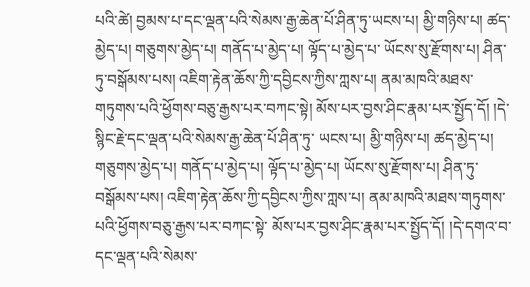པའི་ཚེ། བྱམས་པ་དང་ལྡན་པའི་སེམས་རྒྱ་ཆེན་པོ་ཤིན་ཏུ་ཡངས་པ། མྱི་གཉིས་པ། ཚད་མྱེད་པ། གཅུགས་མྱེད་པ། གནོད་པ་མྱེད་པ། ལྟོད་པ་མྱེད་པ་ ཡོངས་སུ་རྫོགས་པ། ཤིན་ཏུ་བསྒོམས་པས། འཇིག་རྟེན་ཆོས་ཀྱི་དབྱིངས་ཀྱིས་ཀླས་པ། ནམ་མཁའི་མཐས་གཏུགས་པའི་ཕྱོགས་བཅུ་རྒྱས་པར་བཀང་སྟེ། མོས་པར་བྱས་ཤིང་རྣམ་པར་སྤྱོད་དོ། །དེ་སྙིང་རྗེ་དང་ལྡན་པའི་སེམས་རྒྱ་ཆེན་པོ་ཤིན་ཏུ་ ཡངས་པ། མྱི་གཉིས་པ། ཚད་མྱེད་པ། གཅུགས་མྱེད་པ། གནོད་པ་མྱེད་པ། ལྟོད་པ་མྱེད་པ། ཡོངས་སུ་རྫོགས་པ། ཤིན་ཏུ་བསྒོམས་པས། འཇིག་རྟེན་ཆོས་ཀྱི་དབྱིངས་ཀྱིས་ཀླས་པ། ནམ་མཁའི་མཐས་གཏུགས་པའི་ཕྱོགས་བཅུ་རྒྱས་པར་བཀང་སྟེ་ མོས་པར་བྱས་ཤིང་རྣམ་པར་སྤྱོད་དོ། །དེ་དགའ་བ་དང་ལྡན་པའི་སེམས་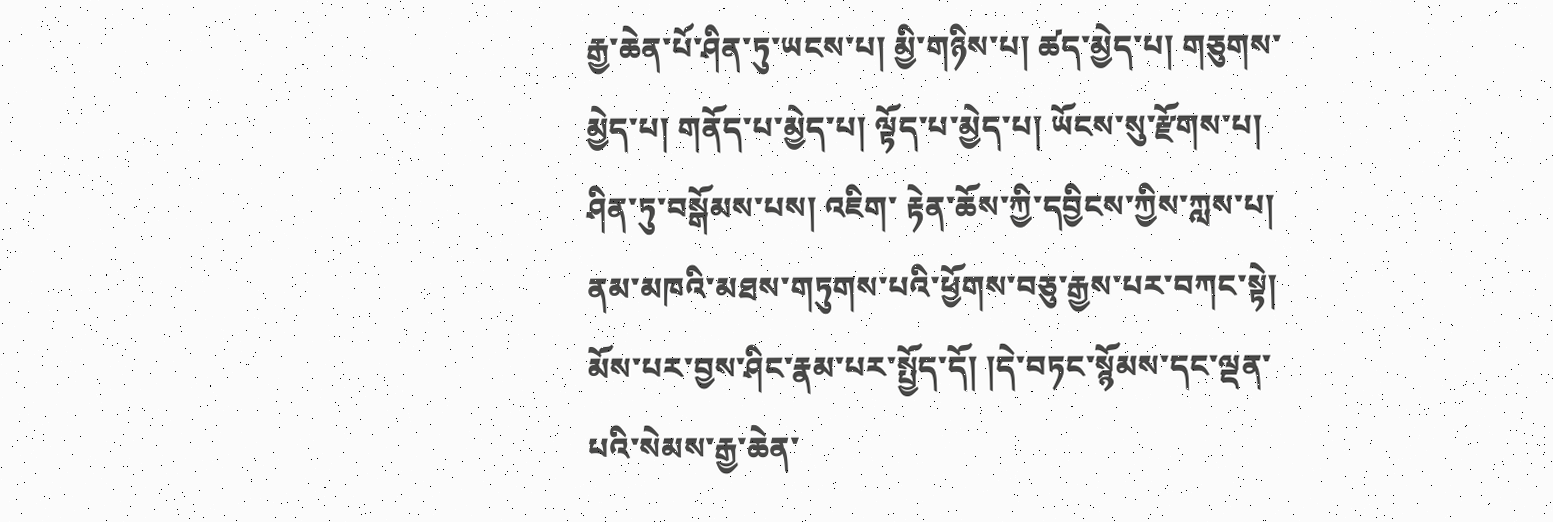རྒྱ་ཆེན་པོ་ཤིན་ཏུ་ཡངས་པ། མྱི་གཉིས་པ། ཚད་མྱེད་པ། གཅུགས་མྱེད་པ། གནོད་པ་མྱེད་པ། ལྟོད་པ་མྱེད་པ། ཡོངས་སུ་རྫོགས་པ། ཤིན་ཏུ་བསྒོམས་པས། འཇིག་ རྟེན་ཆོས་ཀྱི་དབྱིངས་ཀྱིས་ཀླས་པ། ནམ་མཁའི་མཐས་གཏུགས་པའི་ཕྱོགས་བཅུ་རྒྱས་པར་བཀང་སྟེ། མོས་པར་བྱས་ཤིང་རྣམ་པར་སྤྱོད་དོ། །དེ་བཏང་སྙོམས་དང་ལྡན་པའི་སེམས་རྒྱ་ཆེན་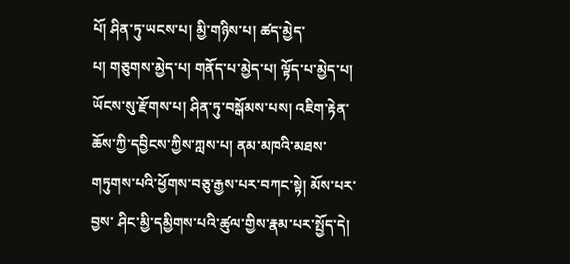པོ། ཤིན་ཏུ་ཡངས་པ། མྱི་གཉིས་པ། ཚད་མྱེད་
པ། གཅུགས་མྱེད་པ། གནོད་པ་མྱེད་པ། ལྟོད་པ་མྱེད་པ། ཡོངས་སུ་རྫོགས་པ། ཤིན་ཏུ་བསྒོམས་པས། འཇིག་རྟེན་ཆོས་ཀྱི་དབྱིངས་ཀྱིས་ཀླས་པ། ནམ་མཁའི་མཐས་གཏུགས་པའི་ཕྱོགས་བཅུ་རྒྱས་པར་བཀང་སྟེ། མོས་པར་བྱས་ ཤིང་མྱི་དམྱིགས་པའི་ཚུལ་གྱིས་རྣམ་པར་སྤྱོད་དེ།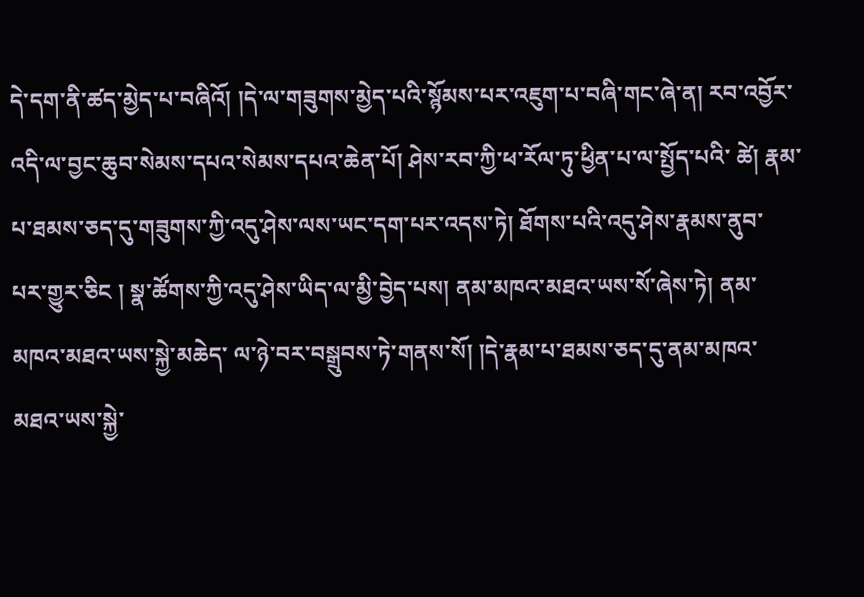དེ་དག་ནི་ཚད་མྱེད་པ་བཞིའོ། །དེ་ལ་གཟུགས་མྱེད་པའི་སྙོམས་པར་འཇུག་པ་བཞི་གང་ཞེ་ན། རབ་འབྱོར་འདི་ལ་བྱང་ཆུབ་སེམས་དཔའ་སེམས་དཔའ་ཆེན་པོ། ཤེས་རབ་ཀྱི་ཕ་རོལ་ཏུ་ཕྱིན་པ་ལ་སྤྱོད་པའི་ ཚེ། རྣམ་པ་ཐམས་ཅད་དུ་གཟུགས་ཀྱི་འདུ་ཤེས་ལས་ཡང་དག་པར་འདས་ཏེ། ཐོགས་པའི་འདུ་ཤེས་རྣམས་ནུབ་པར་གྱུར་ཅིང ། སྣ་ཚོགས་ཀྱི་འདུ་ཤེས་ཡིད་ལ་མྱི་བྱེད་པས། ནམ་མཁའ་མཐའ་ཡས་སོ་ཞེས་ཏེ། ནམ་མཁའ་མཐའ་ཡས་སྐྱེ་མཆེད་ ལ་ཉེ་བར་བསྒྲུབས་ཏེ་གནས་སོ། །དེ་རྣམ་པ་ཐམས་ཅད་དུ་ནམ་མཁའ་མཐའ་ཡས་སྐྱེ་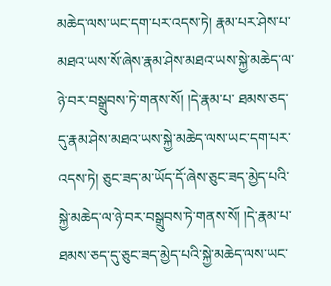མཆེད་ལས་ཡང་དག་པར་འདས་ཏེ། རྣམ་པར་ཤེས་པ་མཐའ་ཡས་སོ་ཞེས་རྣམ་ཤེས་མཐའ་ཡས་སྐྱེ་མཆེད་ལ་ཉེ་བར་བསྒྲུབས་ཏེ་གནས་སོ། །དེ་རྣམ་པ་ ཐམས་ཅད་དུ་རྣམ་ཤེས་མཐའ་ཡས་སྐྱེ་མཆེད་ལས་ཡང་དག་པར་འདས་ཏེ། ཅུང་ཟད་མ་ཡོད་དོ་ཞེས་ཅུང་ཟད་མྱེད་པའི་སྐྱེ་མཆེད་ལ་ཉེ་བར་བསྒྲུབས་ཏེ་གནས་སོ། །དེ་རྣམ་པ་ཐམས་ཅད་དུ་ཅུང་ཟད་མྱེད་པའི་སྐྱེ་མཆེད་ལས་ཡང་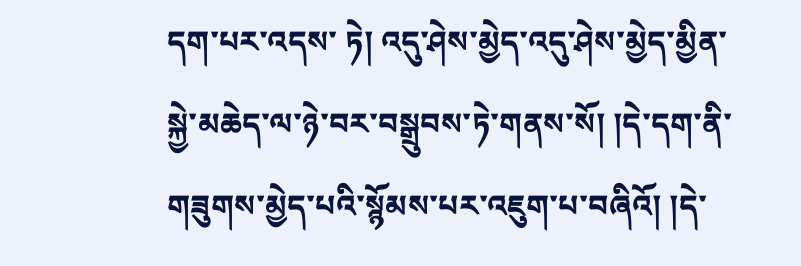དག་པར་འདས་ ཏེ། འདུ་ཤེས་མྱེད་འདུ་ཤེས་མྱེད་མྱིན་སྐྱེ་མཆེད་ལ་ཉེ་བར་བསྒྲུབས་ཏེ་གནས་སོ། །དེ་དག་ནི་གཟུགས་མྱེད་པའི་སྙོམས་པར་འཇུག་པ་བཞིའོ། །དེ་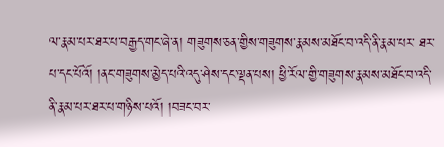ལ་རྣམ་པར་ཐར་པ་བརྒྱད་གང་ཞེ་ན། གཟུགས་ཅན་གྱིས་གཟུགས་རྣམས་མཐོང་བ་འདི་ནི་རྣམ་པར་ ཐར་པ་དང་པོའོ། །ནང་གཟུགས་མྱེད་པའི་འདུ་ཤེས་དང་ལྡན་པས། ཕྱི་རོལ་གྱི་གཟུགས་རྣམས་མཐོང་བ་འདི་ནི་རྣམ་པར་ཐར་པ་གཉིས་པའོ། །བཟང་བར་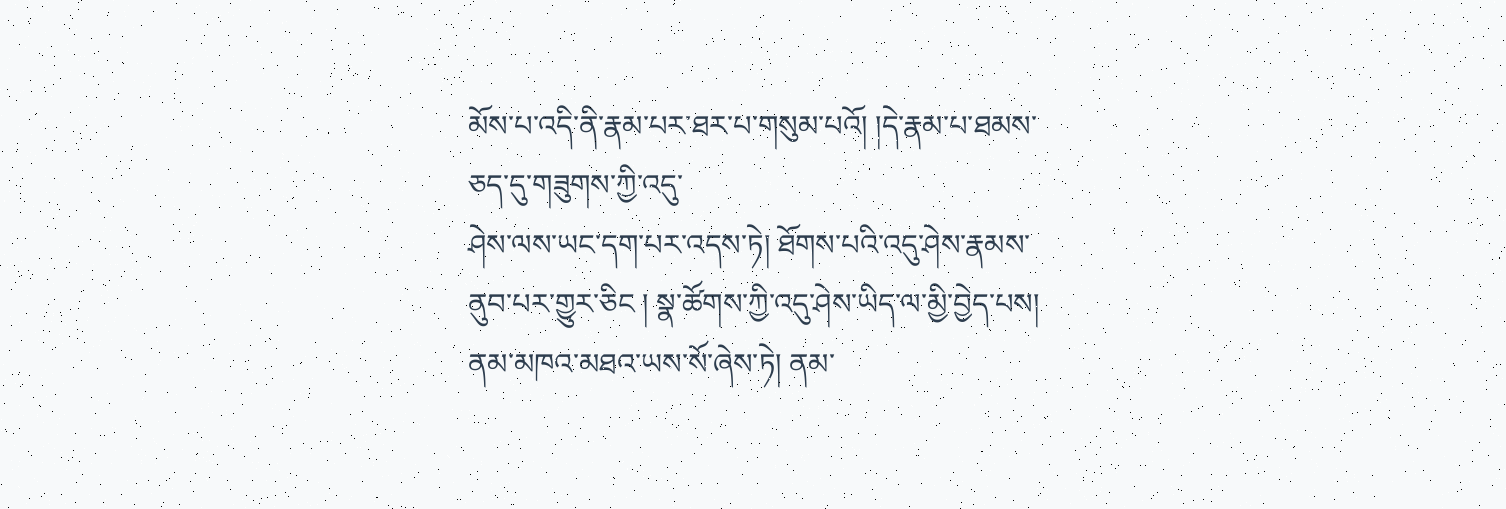མོས་པ་འདི་ནི་རྣམ་པར་ཐར་པ་གསུམ་པའོ། །དེ་རྣམ་པ་ཐམས་ཅད་དུ་གཟུགས་ཀྱི་འདུ་
ཤེས་ལས་ཡང་དག་པར་འདས་ཏེ། ཐོགས་པའི་འདུ་ཤེས་རྣམས་ནུབ་པར་གྱུར་ཅིང ། སྣ་ཚོགས་ཀྱི་འདུ་ཤེས་ཡིད་ལ་མྱི་བྱེད་པས། ནམ་མཁའ་མཐའ་ཡས་སོ་ཞེས་ཏེ། ནམ་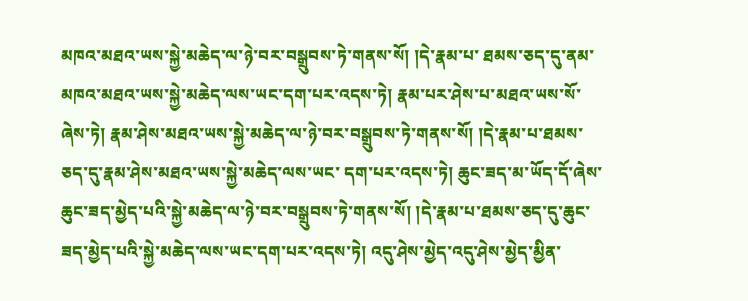མཁའ་མཐའ་ཡས་སྐྱེ་མཆེད་ལ་ཉེ་བར་བསྒྲུབས་ཏེ་གནས་སོ། །དེ་རྣམ་པ་ ཐམས་ཅད་དུ་ནམ་མཁའ་མཐའ་ཡས་སྐྱེ་མཆེད་ལས་ཡང་དག་པར་འདས་ཏེ། རྣམ་པར་ཤེས་པ་མཐའ་ཡས་སོ་ཞེས་ཏེ། རྣམ་ཤེས་མཐའ་ཡས་སྐྱེ་མཆེད་ལ་ཉེ་བར་བསྒྲུབས་ཏེ་གནས་སོ། །དེ་རྣམ་པ་ཐམས་ཅད་དུ་རྣམ་ཤེས་མཐའ་ཡས་སྐྱེ་མཆེད་ལས་ཡང་ དག་པར་འདས་ཏེ། ཆུང་ཟད་མ་ཡོད་དོ་ཞེས་ཆུང་ཟད་མྱེད་པའི་སྐྱེ་མཆེད་ལ་ཉེ་བར་བསྒྲུབས་ཏེ་གནས་སོ། །དེ་རྣམ་པ་ཐམས་ཅད་དུ་ཆུང་ཟད་མྱེད་པའི་སྐྱེ་མཆེད་ལས་ཡང་དག་པར་འདས་ཏེ། འདུ་ཤེས་མྱེད་འདུ་ཤེས་མྱེད་མྱིན་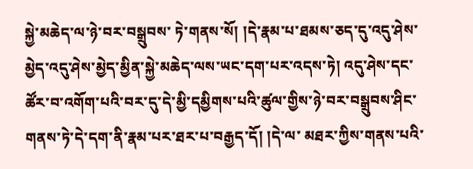སྐྱེ་མཆེད་ལ་ཉེ་བར་བསྒྲུབས་ ཏེ་གནས་སོ། །དེ་རྣམ་པ་ཐམས་ཅད་དུ་འདུ་ཤེས་མྱེད་འདུ་ཤེས་མྱེད་མྱིན་སྐྱེ་མཆེད་ལས་ཡང་དག་པར་འདས་ཏེ། འདུ་ཤེས་དང་ཚོར་བ་འགོག་པའི་བར་དུ་དེ་མྱི་དམྱིགས་པའི་ཚུལ་གྱིས་ཉེ་བར་བསྒྲུབས་ཤིང་གནས་ཏེ་དེ་དག་ནི་རྣམ་པར་ཐར་པ་བརྒྱད་དོ། །དེ་ལ་ མཐར་ཀྱིས་གནས་པའི་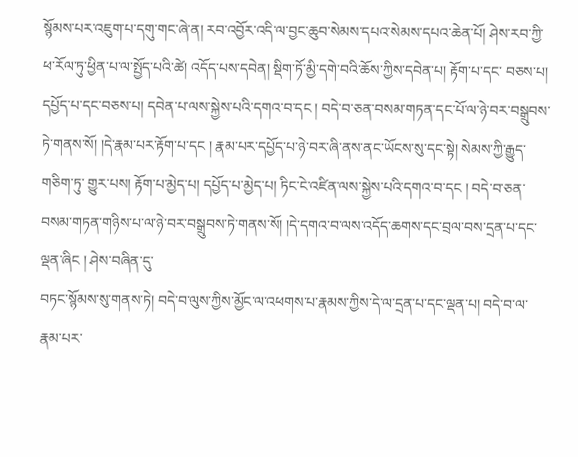སྙོམས་པར་འཇུག་པ་དགུ་གང་ཞེ་ན། རབ་འབྱོར་འདི་ལ་བྱང་ཆུབ་སེམས་དཔའ་སེམས་དཔའ་ཆེན་པོ། ཤེས་རབ་ཀྱི་ཕ་རོལ་ཏུ་ཕྱིན་པ་ལ་སྤྱོད་པའི་ཚེ། འདོད་པས་དབེན། སྡིག་ཏོ་མྱི་དགེ་བའི་ཆོས་ཀྱིས་དབེན་པ། རྟོག་པ་དང་ བཅས་པ། དཔྱོད་པ་དང་བཅས་པ། དབེན་པ་ལས་སྐྱེས་པའི་དགའ་བ་དང ། བདེ་བ་ཅན་བསམ་གཏན་དང་པོ་ལ་ཉེ་བར་བསྒྲུབས་ཏེ་གནས་སོ། །དེ་རྣམ་པར་རྟོག་པ་དང ། རྣམ་པར་དཔྱོད་པ་ཉེ་བར་ཞི་ནས་ནང་ཡོངས་སུ་དང་སྟེ། སེམས་ཀྱི་རྒྱུད་གཅིག་ཏུ་ གྱུར་པས། རྟོག་པ་མྱེད་པ། དཔྱོད་པ་མྱེད་པ། ཏིང་ངེ་འཛིན་ལས་སྐྱེས་པའི་དགའ་བ་དང ། བདེ་བ་ཅན་བསམ་གཏན་གཉིས་པ་ལ་ཉེ་བར་བསྒྲུབས་ཏེ་གནས་སོ། །དེ་དགའ་བ་ལས་འདོད་ཆགས་དང་བྲལ་བས་དྲན་པ་དང་ལྡན་ཞིང ། ཤེས་བཞིན་དུ་
བཏང་སྙོམས་སུ་གནས་ཏེ། བདེ་བ་ལུས་ཀྱིས་མྱོང་ལ་འཕགས་པ་རྣམས་ཀྱིས་དེ་ལ་དྲན་པ་དང་ལྡན་པ། བདེ་བ་ལ་རྣམ་པར་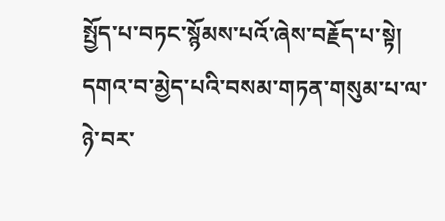སྤྱོད་པ་བཏང་སྙོམས་པའོ་ཞེས་བརྗོད་པ་སྟེ། དགའ་བ་མྱེད་པའི་བསམ་གཏན་གསུམ་པ་ལ་ཉེ་བར་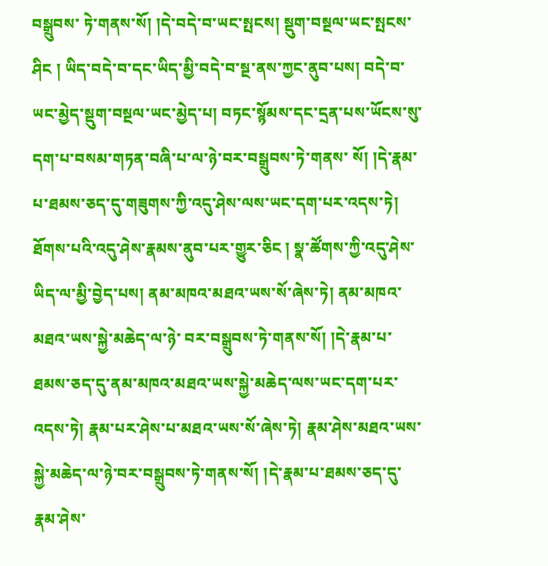བསྒྲུབས་ ཏེ་གནས་སོ། །དེ་བདེ་བ་ཡང་སྤངས། སྡུག་བསྔལ་ཡང་སྤངས་ཤིང ། ཡིད་བདེ་བ་དང་ཡིད་མྱི་བདེ་བ་སྔ་ནས་ཀྱང་ནུབ་པས། བདེ་བ་ཡང་མྱེད་སྡུག་བསྔལ་ཡང་མྱེད་པ། བཏང་སྙོམས་དང་དྲན་པས་ཡོངས་སུ་དག་པ་བསམ་གཏན་བཞི་པ་ལ་ཉེ་བར་བསྒྲུབས་ཏེ་གནས་ སོ། །དེ་རྣམ་པ་ཐམས་ཅད་དུ་གཟུགས་ཀྱི་འདུ་ཤེས་ལས་ཡང་དག་པར་འདས་ཏེ། ཐོགས་པའི་འདུ་ཤེས་རྣམས་ནུབ་པར་གྱུར་ཅིང ། སྣ་ཚོགས་ཀྱི་འདུ་ཤེས་ཡིད་ལ་མྱི་བྱེད་པས། ནམ་མཁའ་མཐའ་ཡས་སོ་ཞེས་ཏེ། ནམ་མཁའ་མཐའ་ཡས་སྐྱེ་མཆེད་ལ་ཉེ་ བར་བསྒྲུབས་ཏེ་གནས་སོ། །དེ་རྣམ་པ་ཐམས་ཅད་དུ་ནམ་མཁའ་མཐའ་ཡས་སྐྱེ་མཆེད་ལས་ཡང་དག་པར་འདས་ཏེ། རྣམ་པར་ཤེས་པ་མཐའ་ཡས་སོ་ཞེས་ཏེ། རྣམ་ཤེས་མཐའ་ཡས་སྐྱེ་མཆེད་ལ་ཉེ་བར་བསྒྲུབས་ཏེ་གནས་སོ། །དེ་རྣམ་པ་ཐམས་ཅད་དུ་ རྣམ་ཤེས་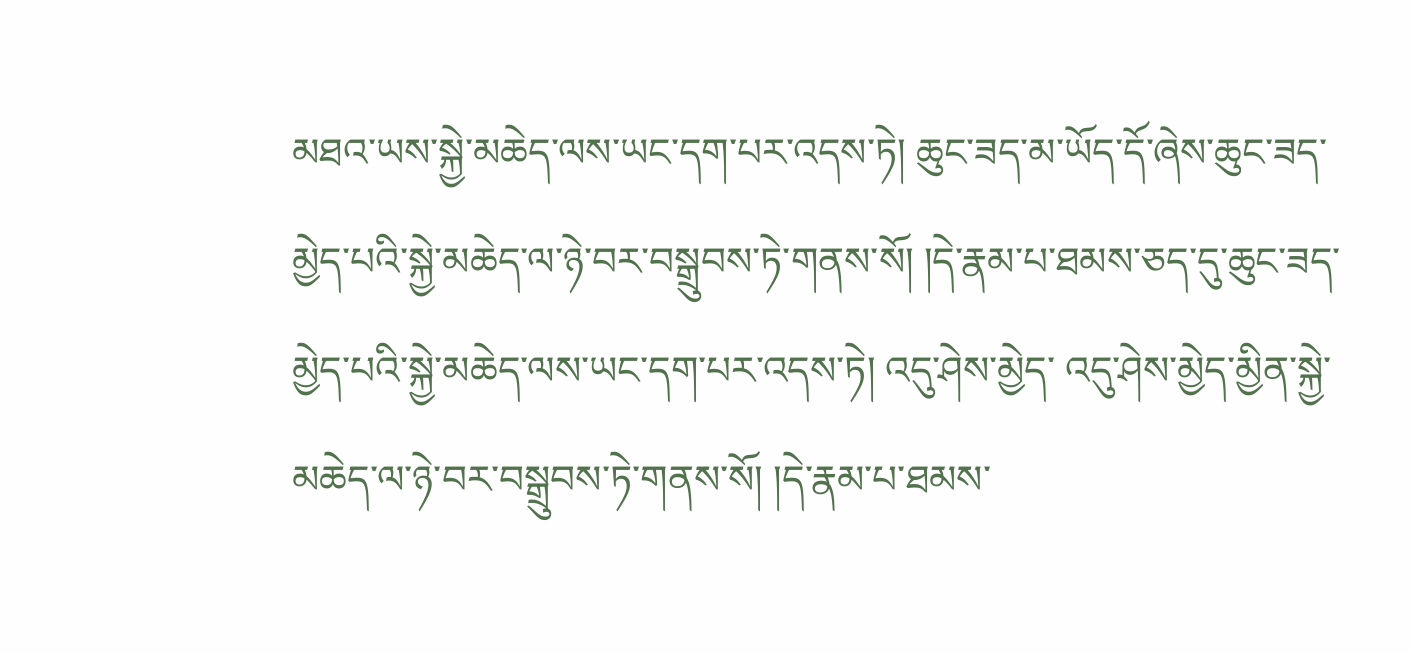མཐའ་ཡས་སྐྱེ་མཆེད་ལས་ཡང་དག་པར་འདས་ཏེ། ཆུང་ཟད་མ་ཡོད་དོ་ཞེས་ཆུང་ཟད་མྱེད་པའི་སྐྱེ་མཆེད་ལ་ཉེ་བར་བསྒྲུབས་ཏེ་གནས་སོ། །དེ་རྣམ་པ་ཐམས་ཅད་དུ་ཆུང་ཟད་མྱེད་པའི་སྐྱེ་མཆེད་ལས་ཡང་དག་པར་འདས་ཏེ། འདུ་ཤེས་མྱེད་ འདུ་ཤེས་མྱེད་མྱིན་སྐྱེ་མཆེད་ལ་ཉེ་བར་བསྒྲུབས་ཏེ་གནས་སོ། །དེ་རྣམ་པ་ཐམས་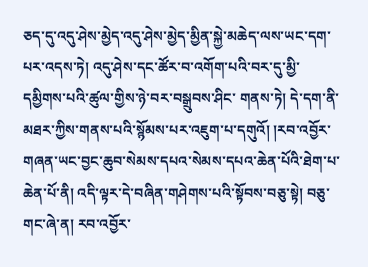ཅད་དུ་འདུ་ཤེས་མྱེད་འདུ་ཤེས་མྱེད་མྱིན་སྐྱེ་མཆེད་ལས་ཡང་དག་པར་འདས་ཏེ། འདུ་ཤེས་དང་ཚོར་བ་འགོག་པའི་བར་དུ་མྱི་དམྱིགས་པའི་ཚུལ་གྱིས་ཉེ་བར་བསྒྲུབས་ཤིང་ གནས་ཏེ། དེ་དག་ནི་མཐར་ཀྱིས་གནས་པའི་སྙོམས་པར་འཇུག་པ་དགུའོ། །རབ་འབྱོར་གཞན་ཡང་བྱང་ཆུབ་སེམས་དཔའ་སེམས་དཔའ་ཆེན་པོའི་ཐེག་པ་ཆེན་པོ་ནི། འདི་ལྟར་དེ་བཞིན་གཤེགས་པའི་སྟོབས་བཅུ་སྟེ། བཅུ་གང་ཞེ་ན། རབ་འབྱོར་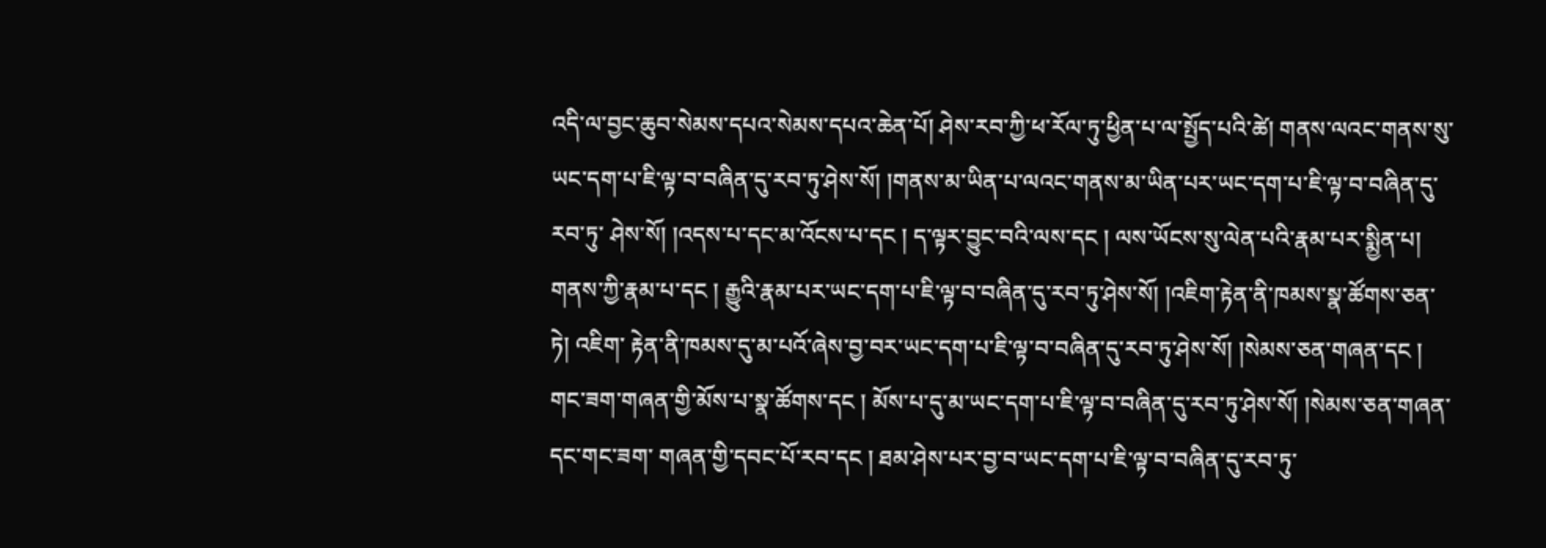འདི་ལ་བྱང་ཆུབ་སེམས་དཔའ་སེམས་དཔའ་ཆེན་པོ། ཤེས་རབ་ཀྱི་ཕ་རོལ་ཏུ་ཕྱིན་པ་ལ་སྤྱོད་པའི་ཚེ། གནས་ལའང་གནས་སུ་ཡང་དག་པ་ཇི་ལྟ་བ་བཞིན་དུ་རབ་ཏུ་ཤེས་སོ། །གནས་མ་ཡིན་པ་ལའང་གནས་མ་ཡིན་པར་ཡང་དག་པ་ཇི་ལྟ་བ་བཞིན་དུ་རབ་ཏུ་ ཤེས་སོ། །འདས་པ་དང་མ་འོངས་པ་དང ། ད་ལྟར་བྱུང་བའི་ལས་དང ། ལས་ཡོངས་སུ་ལེན་པའི་རྣམ་པར་སྨྱིན་པ། གནས་ཀྱི་རྣམ་པ་དང ། རྒྱུའི་རྣམ་པར་ཡང་དག་པ་ཇི་ལྟ་བ་བཞིན་དུ་རབ་ཏུ་ཤེས་སོ། །འཇིག་རྟེན་ནི་ཁམས་སྣ་ཚོགས་ཅན་ཏེ། འཇིག་ རྟེན་ནི་ཁམས་དུ་མ་པའོ་ཞེས་བྱ་བར་ཡང་དག་པ་ཇི་ལྟ་བ་བཞིན་དུ་རབ་ཏུ་ཤེས་སོ། །སེམས་ཅན་གཞན་དང ། གང་ཟག་གཞན་གྱི་མོས་པ་སྣ་ཚོགས་དང ། མོས་པ་དུ་མ་ཡང་དག་པ་ཇི་ལྟ་བ་བཞིན་དུ་རབ་ཏུ་ཤེས་སོ། །སེམས་ཅན་གཞན་དང་གང་ཟག་ གཞན་གྱི་དབང་པོ་རབ་དང ། ཐམ་ཤེས་པར་བྱ་བ་ཡང་དག་པ་ཇི་ལྟ་བ་བཞིན་དུ་རབ་ཏུ་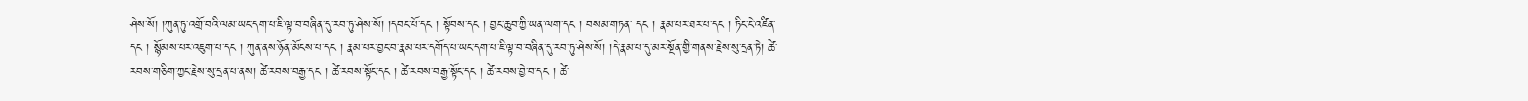ཤེས་སོ། །ཀུན་ཏུ་འགྲོ་བའི་ལམ་ཡང་དག་པ་ཇི་ལྟ་བ་བཞིན་དུ་རབ་ཏུ་ཤེས་སོ། །དབང་པོ་དང ། སྟོབས་དང ། བྱང་ཆུབ་ཀྱི་ཡན་ལག་དང ། བསམ་གཏན་ དང ། རྣམ་པར་ཐར་པ་དང ། ཏིང་ངེ་འཛིན་དང ། སྙོམས་པར་འཇུག་པ་དང ། ཀུན་ནས་ཉོན་མོངས་པ་དང ། རྣམ་པར་བྱང་བ་རྣམ་པར་དགོད་པ་ཡང་དག་པ་ཇི་ལྟ་བ་བཞིན་དུ་རབ་ཏུ་ཤེས་སོ། །དེ་རྣམ་པ་དུ་མར་སྔོན་གྱི་གནས་རྗེས་སུ་དྲན་ཏེ། ཚེ་ རབས་གཅིག་ཀྱང་རྗེས་སུ་དྲན་པ་ནས། ཚེ་རབས་བརྒྱ་དང ། ཚེ་རབས་སྟོང་དང ། ཚེ་རབས་བརྒྱ་སྟོང་དང ། ཚེ་རབས་བྱེ་བ་དང ། ཚེ་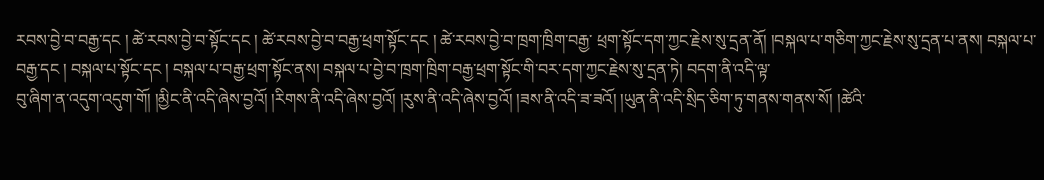རབས་བྱེ་བ་བརྒྱ་དང ། ཚེ་རབས་བྱེ་བ་སྟོང་དང ། ཚེ་རབས་བྱེ་བ་བརྒྱ་ཕྲག་སྟོང་དང ། ཚེ་རབས་བྱེ་བ་ཁྲག་ཁྲིག་བརྒྱ་ ཕྲག་སྟོང་དག་ཀྱང་རྗེས་སུ་དྲན་ནོ། །བསྐལ་པ་གཅིག་ཀྱང་རྗེས་སུ་དྲན་པ་ནས། བསྐལ་པ་བརྒྱ་དང ། བསྐལ་པ་སྟོང་དང ། བསྐལ་པ་བརྒྱ་ཕྲག་སྟོང་ནས། བསྐལ་པ་བྱེ་བ་ཁྲག་ཁྲིག་བརྒྱ་ཕྲག་སྟོང་གི་བར་དག་ཀྱང་རྗེས་སུ་དྲན་ཏེ། བདག་ནི་འདི་ལྟ་
བུ་ཞིག་ན་འདུག་འདུག་གོ། །མྱིང་ནི་འདི་ཞེས་བྱའོ། །རིགས་ནི་འདི་ཞེས་བྱའོ། །རུས་ནི་འདི་ཞེས་བྱའོ། །ཟས་ནི་འདི་ཟ་ཟའོ། །ཡུན་ནི་འདི་སྲིད་ཅིག་ཏུ་གནས་གནས་སོ། །ཚེའི་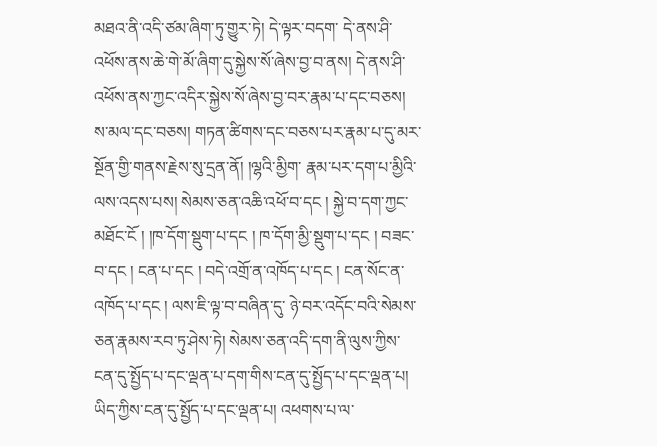མཐའ་ནི་འདི་ཙམ་ཞིག་ཏུ་གྱུར་ཏེ། དེ་ལྟར་བདག་ དེ་ནས་ཤི་འཕོས་ནས་ཆེ་གེ་མོ་ཞིག་དུ་སྐྱེས་སོ་ཞེས་བྱ་བ་ནས། དེ་ནས་ཤི་འཕོས་ནས་ཀྱང་འདིར་སྐྱེས་སོ་ཞེས་བྱ་བར་རྣམ་པ་དང་བཅས། ས་མལ་དང་བཅས། གཏན་ཚིགས་དང་བཅས་པར་རྣམ་པ་དུ་མར་སྔོན་གྱི་གནས་རྗེས་སུ་དྲན་ནོ། །ལྷའི་མྱིག་ རྣམ་པར་དག་པ་མྱིའི་ལས་འདས་པས། སེམས་ཅན་འཆི་འཕོ་བ་དང ། སྐྱེ་བ་དག་ཀྱང་མཐོང་ངོ ། །ཁ་དོག་སྡུག་པ་དང ། ཁ་དོག་མྱི་སྡུག་པ་དང ། བཟང་བ་དང ། ངན་པ་དང ། བདེ་འགྲོ་ན་འཁོད་པ་དང ། ངན་སོང་ན་འཁོད་པ་དང ། ལས་ཇི་ལྟ་བ་བཞིན་དུ་ ཉེ་བར་འདོང་བའི་སེམས་ཅན་རྣམས་རབ་ཏུ་ཤེས་ཏེ། སེམས་ཅན་འདི་དག་ནི་ལུས་ཀྱིས་ངན་དུ་སྤྱོད་པ་དང་ལྡན་པ་དག་གིས་ངན་དུ་སྤྱོད་པ་དང་ལྡན་པ། ཡིད་ཀྱིས་ངན་དུ་སྤྱོད་པ་དང་ལྡན་པ། འཕགས་པ་ལ་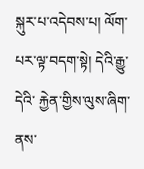སྐུར་པ་འདེབས་པ། ལོག་པར་ལྟ་བདག་སྟེ། དེའི་རྒྱུ་དེའི་ རྐྱེན་གྱིས་ལུས་ཞིག་ནས་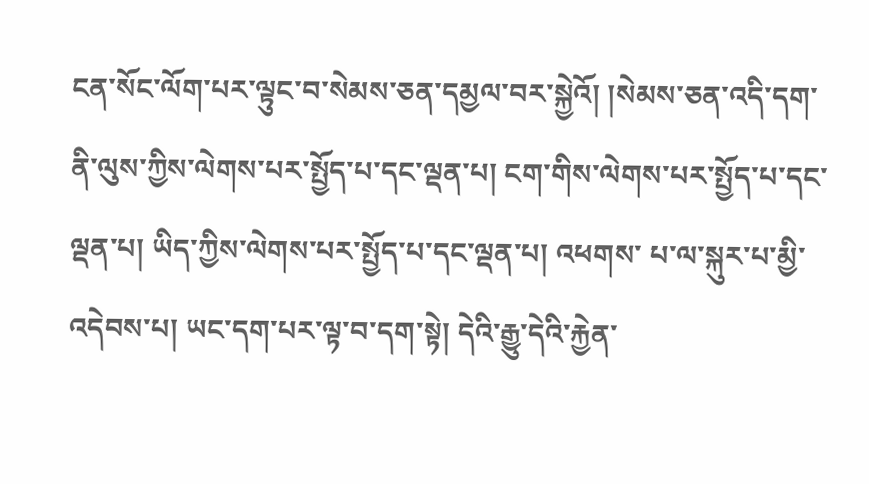ངན་སོང་ལོག་པར་ལྟུང་བ་སེམས་ཅན་དམྱལ་བར་སྐྱེའོ། །སེམས་ཅན་འདི་དག་ནི་ལུས་ཀྱིས་ལེགས་པར་སྤྱོད་པ་དང་ལྡན་པ། ངག་གིས་ལེགས་པར་སྤྱོད་པ་དང་ལྡན་པ། ཡིད་ཀྱིས་ལེགས་པར་སྤྱོད་པ་དང་ལྡན་པ། འཕགས་ པ་ལ་སྐུར་པ་མྱི་འདེབས་པ། ཡང་དག་པར་ལྟ་བ་དག་སྟེ། དེའི་རྒྱུ་དེའི་རྐྱེན་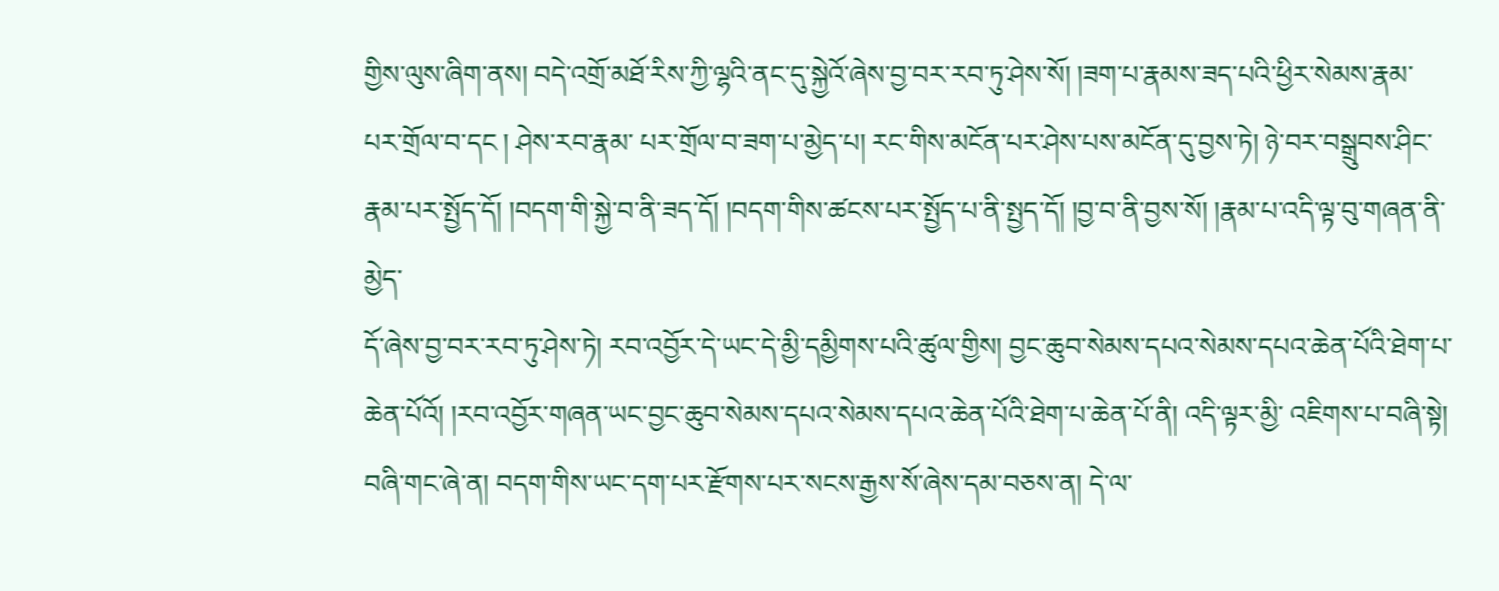གྱིས་ལུས་ཞིག་ནས། བདེ་འགྲོ་མཐོ་རིས་ཀྱི་ལྷའི་ནང་དུ་སྐྱེའོ་ཞེས་བྱ་བར་རབ་ཏུ་ཤེས་སོ། །ཟག་པ་རྣམས་ཟད་པའི་ཕྱིར་སེམས་རྣམ་པར་གྲོལ་བ་དང ། ཤེས་རབ་རྣམ་ པར་གྲོལ་བ་ཟག་པ་མྱེད་པ། རང་གིས་མངོན་པར་ཤེས་པས་མངོན་དུ་བྱས་ཏེ། ཉེ་བར་བསྒྲུབས་ཤིང་རྣམ་པར་སྤྱོད་དོ། །བདག་གི་སྐྱེ་བ་ནི་ཟད་དོ། །བདག་གིས་ཚངས་པར་སྤྱོད་པ་ནི་སྤྱད་དོ། །བྱ་བ་ནི་བྱས་སོ། །རྣམ་པ་འདི་ལྟ་བུ་གཞན་ནི་མྱེད་
དོ་ཞེས་བྱ་བར་རབ་ཏུ་ཤེས་ཏེ། རབ་འབྱོར་དེ་ཡང་དེ་མྱི་དམྱིགས་པའི་ཚུལ་གྱིས། བྱང་ཆུབ་སེམས་དཔའ་སེམས་དཔའ་ཆེན་པོའི་ཐེག་པ་ཆེན་པོའོ། །རབ་འབྱོར་གཞན་ཡང་བྱང་ཆུབ་སེམས་དཔའ་སེམས་དཔའ་ཆེན་པོའི་ཐེག་པ་ཆེན་པོ་ནི། འདི་ལྟར་མྱི་ འཇིགས་པ་བཞི་སྟེ། བཞི་གང་ཞེ་ན། བདག་གིས་ཡང་དག་པར་རྫོགས་པར་སངས་རྒྱས་སོ་ཞེས་དམ་བཅས་ན། དེ་ལ་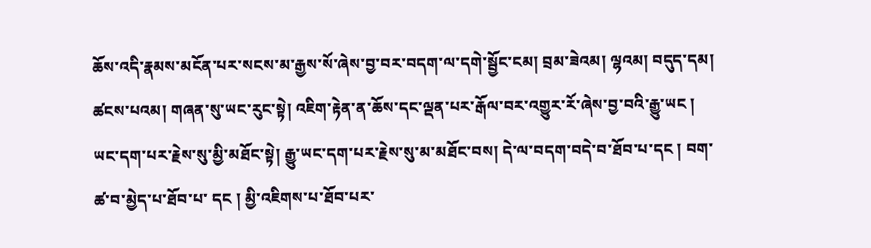ཆོས་འདི་རྣམས་མངོན་པར་སངས་མ་རྒྱས་སོ་ཞེས་བྱ་བར་བདག་ལ་དགེ་སྦྱོང་ངམ། བྲམ་ཟེའམ། ལྷའམ། བདུད་དམ། ཚངས་པའམ། གཞན་སུ་ཡང་རུང་སྟེ། འཇིག་རྟེན་ན་ཆོས་དང་ལྡན་པར་རྒོལ་བར་འགྱུར་རོ་ཞེས་བྱ་བའི་རྒྱུ་ཡང ། ཡང་དག་པར་རྗེས་སུ་མྱི་མཐོང་སྟེ། རྒྱུ་ཡང་དག་པར་རྗེས་སུ་མ་མཐོང་བས། དེ་ལ་བདག་བདེ་བ་ཐོབ་པ་དང ། བག་ཚ་བ་མྱེད་པ་ཐོབ་པ་ དང ། མྱི་འཇིགས་པ་ཐོབ་པར་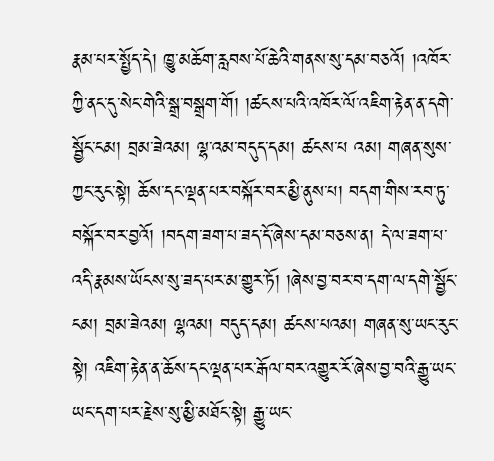རྣམ་པར་སྤྱོད་དེ། ཁྱུ་མཆོག་རླབས་པོ་ཆེའི་གནས་སུ་དམ་བཅའོ། །འཁོར་ཀྱི་ནང་དུ་སེང་གེའི་སྒྲ་བསྒྲག་གོ། །ཚངས་པའི་འཁོར་ལོ་འཇིག་རྟེན་ན་དགེ་སྦྱོང་ངམ། བྲམ་ཟེའམ། ལྷ་འམ་བདུད་དམ། ཚངས་པ འམ། གཞན་སུས་ཀྱང་རུང་སྟེ། ཆོས་དང་ལྡན་པར་བསྐོར་བར་མྱི་ནུས་པ། བདག་གིས་རབ་ཏུ་བསྐོར་བར་བྱའོ། །བདག་ཟག་པ་ཟད་དོ་ཞེས་དམ་བཅས་ན། དེ་ལ་ཟག་པ་འདི་རྣམས་ཡོངས་སུ་ཟད་པར་མ་གྱུར་ཏོ། །ཞེས་བྱ་བར་བ་དག་ལ་དགེ་སྦྱོང་ ངམ། བྲམ་ཟེའམ། ལྷའམ། བདུད་དམ། ཚངས་པའམ། གཞན་སུ་ཡང་རུང་སྟེ། འཇིག་རྟེན་ན་ཆོས་དང་ལྡན་པར་རྒོལ་བར་འགྱུར་རོ་ཞེས་བྱ་བའི་རྒྱུ་ཡང་ཡང་དག་པར་རྗེས་སུ་མྱི་མཐོང་སྟེ། རྒྱུ་ཡང་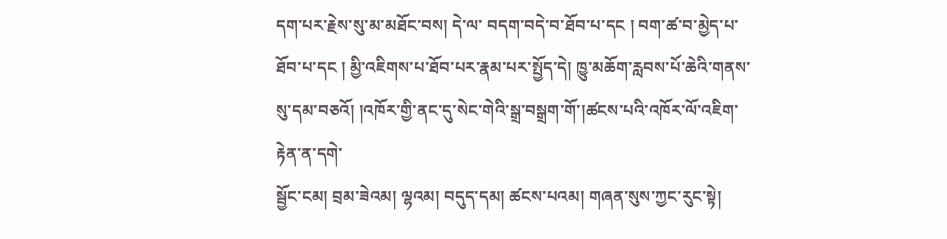དག་པར་རྗེས་སུ་མ་མཐོང་བས། དེ་ལ་ བདག་བདེ་བ་ཐོབ་པ་དང ། བག་ཚ་བ་མྱེད་པ་ཐོབ་པ་དང ། མྱི་འཇིགས་པ་ཐོབ་པར་རྣམ་པར་སྤྱོད་དེ། ཁྱུ་མཆོག་རླབས་པོ་ཆེའི་གནས་སུ་དམ་བཅའོ། །འཁོར་གྱི་ནང་དུ་སེང་གེའི་སྒྲ་བསྒྲག་གོ་།ཚངས་པའི་འཁོར་ལོ་འཇིག་རྟེན་ན་དགེ་
སྦྱོང་ངམ། བྲམ་ཟེའམ། ལྷའམ། བདུད་དམ། ཚངས་པའམ། གཞན་སུས་ཀྱང་རུང་སྟེ།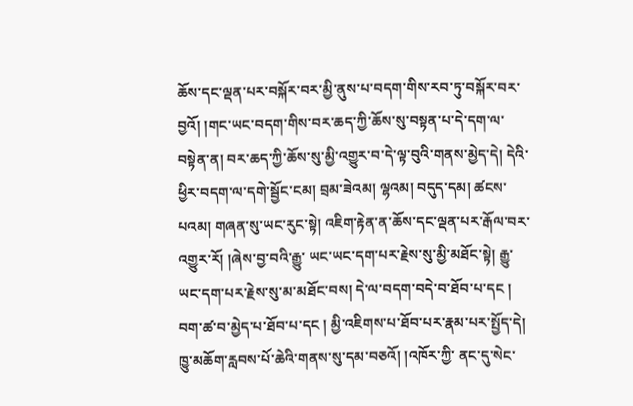ཆོས་དང་ལྡན་པར་བསྐོར་བར་མྱི་ནུས་པ་བདག་གིས་རབ་ཏུ་བསྐོར་བར་བྱའོ། །གང་ཡང་བདག་གིས་བར་ཆད་ཀྱི་ཆོས་སུ་བསྟན་པ་དེ་དག་ལ་ བསྟེན་ན། བར་ཆད་ཀྱི་ཆོས་སུ་མྱི་འགྱུར་བ་དེ་ལྟ་བུའི་གནས་མྱེད་དེ། དེའི་ཕྱིར་བདག་ལ་དགེ་སྦྱོང་ངམ། བྲམ་ཟེའམ། ལྷའམ། བདུད་དམ། ཚངས་པའམ། གཞན་སུ་ཡང་རུང་སྟེ། འཇིག་རྟེན་ན་ཆོས་དང་ལྡན་པར་རྒོལ་བར་འགྱུར་རོ། །ཞེས་བྱ་བའི་རྒྱུ་ ཡང་ཡང་དག་པར་རྗེས་སུ་མྱི་མཐོང་སྟེ། རྒྱུ་ཡང་དག་པར་རྗེས་སུ་མ་མཐོང་བས། དེ་ལ་བདག་བདེ་བ་ཐོབ་པ་དང ། བག་ཚ་བ་མྱེད་པ་ཐོབ་པ་དང ། མྱི་འཇིགས་པ་ཐོབ་པར་རྣམ་པར་སྤྱོད་དེ། ཁྱུ་མཆོག་རླབས་པོ་ཆེའི་གནས་སུ་དམ་བཅའོ། །འཁོར་ཀྱི་ ནང་དུ་སེང་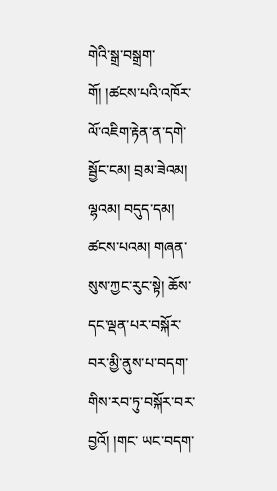གེའི་སྒྲ་བསྒྲག་གོ། །ཚངས་པའི་འཁོར་ལོ་འཇིག་རྟེན་ན་དགེ་སྦྱོང་ངམ། བྲམ་ཟེའམ། ལྷའམ། བདུད་དམ། ཚངས་པའམ། གཞན་སུས་ཀྱང་རུང་སྟེ། ཆོས་དང་ལྡན་པར་བསྐོར་བར་མྱི་ནུས་པ་བདག་གིས་རབ་ཏུ་བསྐོར་བར་བྱའོ། །གང་ ཡང་བདག་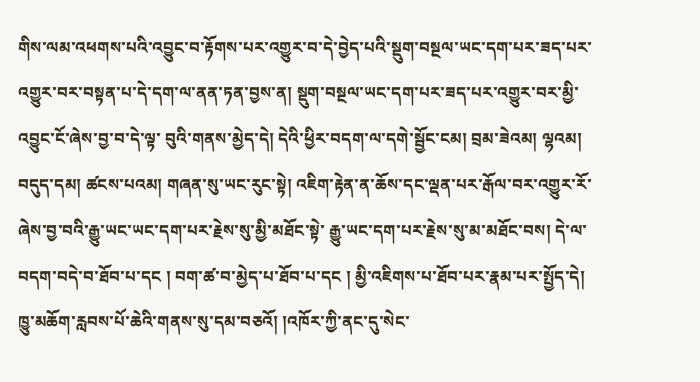གིས་ལམ་འཕགས་པའི་འབྱུང་བ་རྟོགས་པར་འགྱུར་བ་དེ་བྱེད་པའི་སྡུག་བསྔལ་ཡང་དག་པར་ཟད་པར་འགྱུར་བར་བསྟན་པ་དེ་དག་ལ་ནན་ཏན་བྱས་ན། སྡུག་བསྔལ་ཡང་དག་པར་ཟད་པར་འགྱུར་བར་མྱི་འབྱུང་ངོ་ཞེས་བྱ་བ་དེ་ལྟ་ བུའི་གནས་མྱེད་དེ། དེའི་ཕྱིར་བདག་ལ་དགེ་སྦྱོང་ངམ། བྲམ་ཟེའམ། ལྷའམ། བདུད་དམ། ཚངས་པའམ། གཞན་སུ་ཡང་རུང་སྟེ། འཇིག་རྟེན་ན་ཆོས་དང་ལྡན་པར་རྒོལ་བར་འགྱུར་རོ་ཞེས་བྱ་བའི་རྒྱུ་ཡང་ཡང་དག་པར་རྗེས་སུ་མྱི་མཐོང་སྟེ་ རྒྱུ་ཡང་དག་པར་རྗེས་སུ་མ་མཐོང་བས། དེ་ལ་བདག་བདེ་བ་ཐོབ་པ་དང ། བག་ཚ་བ་མྱེད་པ་ཐོབ་པ་དང ། མྱི་འཇིགས་པ་ཐོབ་པར་རྣམ་པར་སྤྱོད་དེ། ཁྱུ་མཆོག་རླབས་པོ་ཆེའི་གནས་སུ་དམ་བཅའོ། །འཁོར་ཀྱི་ནང་དུ་སེང་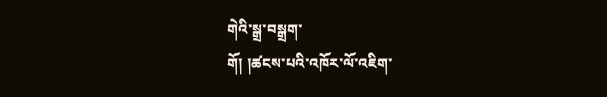གེའི་སྒྲ་བསྒྲག་
གོ། །ཚངས་པའི་འཁོར་ལོ་འཇིག་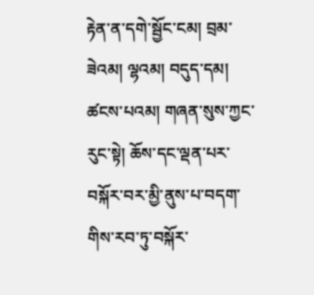རྟེན་ན་དགེ་སྦྱོང་ངམ། བྲམ་ཟེའམ། ལྷའམ། བདུད་དམ། ཚངས་པའམ། གཞན་སུས་ཀྱང་རུང་སྟེ། ཆོས་དང་ལྡན་པར་བསྐོར་བར་མྱི་ནུས་པ་བདག་གིས་རབ་ཏུ་བསྐོར་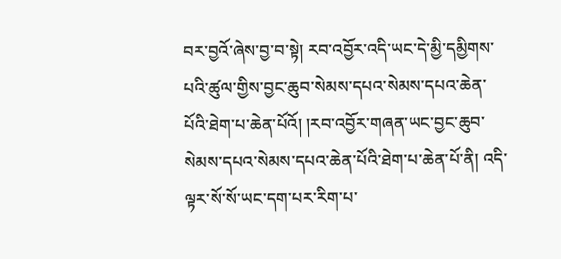བར་བྱའོ་ཞེས་བྱ་བ་སྟེ། རབ་འབྱོར་འདི་ཡང་དེ་མྱི་དམྱིགས་ པའི་ཚུལ་གྱིས་བྱང་ཆུབ་སེམས་དཔའ་སེམས་དཔའ་ཆེན་པོའི་ཐེག་པ་ཆེན་པོའོ། །རབ་འབྱོར་གཞན་ཡང་བྱང་ཆུབ་སེམས་དཔའ་སེམས་དཔའ་ཆེན་པོའི་ཐེག་པ་ཆེན་པོ་ནི། འདི་ལྟར་སོ་སོ་ཡང་དག་པར་རིག་པ་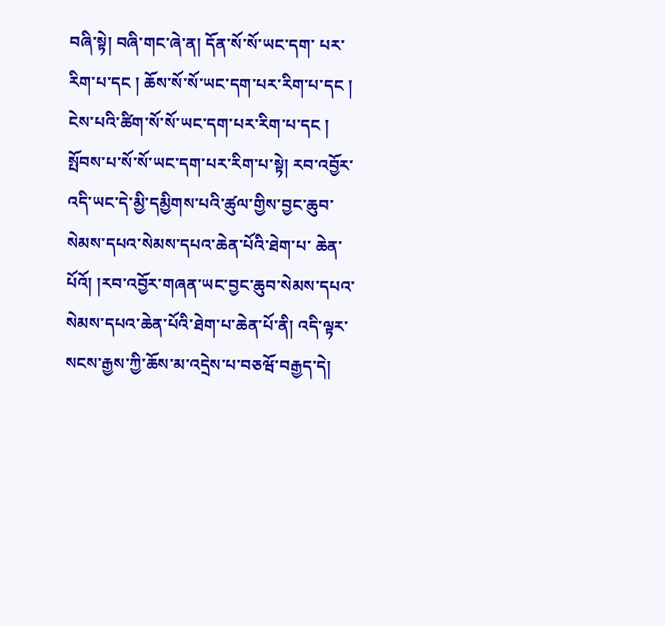བཞི་སྟེ། བཞི་གང་ཞེ་ན། དོན་སོ་སོ་ཡང་དག་ པར་རིག་པ་དང ། ཆོས་སོ་སོ་ཡང་དག་པར་རིག་པ་དང ། ངེས་པའི་ཚིག་སོ་སོ་ཡང་དག་པར་རིག་པ་དང ། སྤོབས་པ་སོ་སོ་ཡང་དག་པར་རིག་པ་སྟེ། རབ་འབྱོར་འདི་ཡང་དེ་མྱི་དམྱིགས་པའི་ཚུལ་གྱིས་བྱང་ཆུབ་སེམས་དཔའ་སེམས་དཔའ་ཆེན་པོའི་ཐེག་པ་ ཆེན་པོའོ། །རབ་འབྱོར་གཞན་ཡང་བྱང་ཆུབ་སེམས་དཔའ་སེམས་དཔའ་ཆེན་པོའི་ཐེག་པ་ཆེན་པོ་ནི། འདི་ལྟར་སངས་རྒྱས་ཀྱི་ཆོས་མ་འདྲེས་པ་བཅཝོ་བརྒྱད་དེ།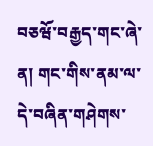བཅཝོ་བརྒྱད་གང་ཞེ་ན། གང་གིས་ནམ་ལ་དེ་བཞིན་གཤེགས་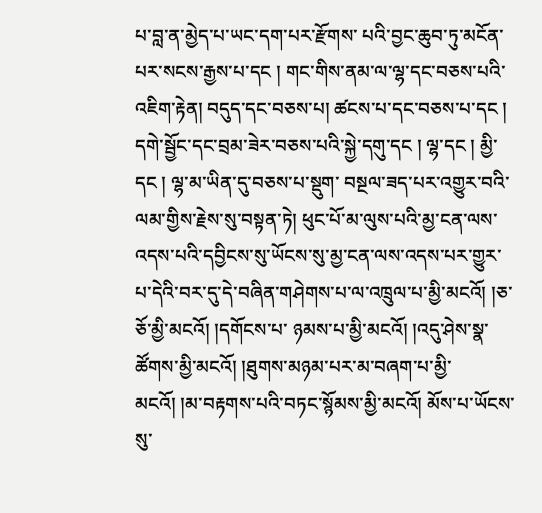པ་བླ་ན་མྱེད་པ་ཡང་དག་པར་རྫོགས་ པའི་བྱང་ཆུབ་ཏུ་མངོན་པར་སངས་རྒྱས་པ་དང ། གང་གིས་ནམ་ལ་ལྷ་དང་བཅས་པའི་འཇིག་རྟེན། བདུད་དང་བཅས་པ། ཚངས་པ་དང་བཅས་པ་དང ། དགེ་སྦྱོང་དང་བྲམ་ཟེར་བཅས་པའི་སྐྱེ་དགུ་དང ། ལྷ་དང ། མྱི་དང ། ལྷ་མ་ཡིན་དུ་བཅས་པ་སྡུག་ བསྔལ་ཟད་པར་འགྱུར་བའི་ལམ་གྱིས་རྗེས་སུ་བསྟན་ཏེ། ཕུང་པོ་མ་ལུས་པའི་མྱ་ངན་ལས་འདས་པའི་དབྱིངས་སུ་ཡོངས་སུ་མྱ་ངན་ལས་འདས་པར་གྱུར་པ་དེའི་བར་དུ་དེ་བཞིན་གཤེགས་པ་ལ་འཁྲུལ་པ་མྱི་མངའོ། །ཅ་ཅོ་མྱི་མངའོ། །དགོངས་པ་ ཉམས་པ་མྱི་མངའོ། །འདུ་ཤེས་སྣ་ཚོགས་མྱི་མངའོ། །ཐུགས་མཉམ་པར་མ་བཞག་པ་མྱི་མངའོ། །མ་བརྟགས་པའི་བཏང་སྙོམས་མྱི་མངའོ། མོས་པ་ཡོངས་སུ་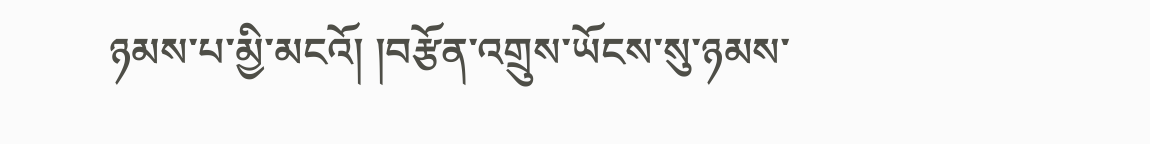ཉམས་པ་མྱི་མངའོ། །བརྩོན་འགྲུས་ཡོངས་སུ་ཉམས་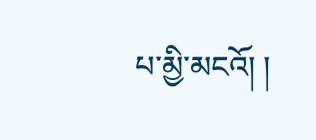པ་མྱི་མངའོ། །